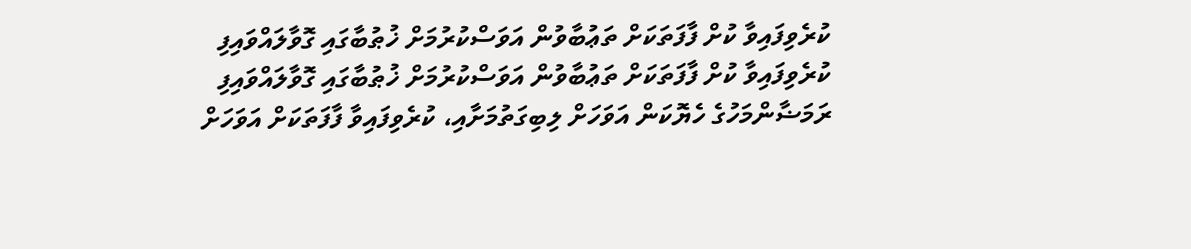ކުރެވިފައިވާ ކުށް ފާފަތަކަށް ތަޢުބާވުން އަވަސްކުރުމަށް ޚުޠުބާގައި ގޮވާލައްވައިފި
ކުރެވިފައިވާ ކުށް ފާފަތަކަށް ތަޢުބާވުން އަވަސްކުރުމަށް ޚުޠުބާގައި ގޮވާލައްވައިފި
ރަމަޟާންމަހުގެ ހެޔޮކަން އަވަހަށް ލިބިގަތުމަށާއި، ކުރެވިފައިވާ ފާފަތަކަށް އަވަހަށް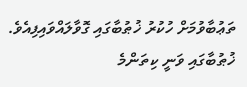ތަޢުބާވުމަށް ހުކުރު ޚުޠުބާގައި ގޮވާލައްވައިފިއެވެ. ޚުޠުބާގައި ވަނީ ކިތަންމެ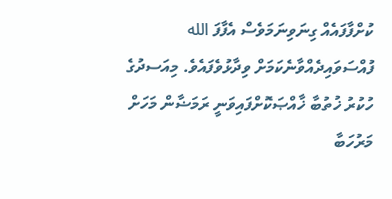ކުށްފާފައެއް ގިނަވިނަމަވެސް އެފާފަ الله ފުއްސަވައިދެއްވާނެކަމަށް ވިދާޅުވެފައެވެ. މިއަސދުގެ ހުކުރު ޚުތުބާ ޚާއްޞަކޮށްފައިވަނީ ރަމަޟާން މަހަށް މަރުހަބާ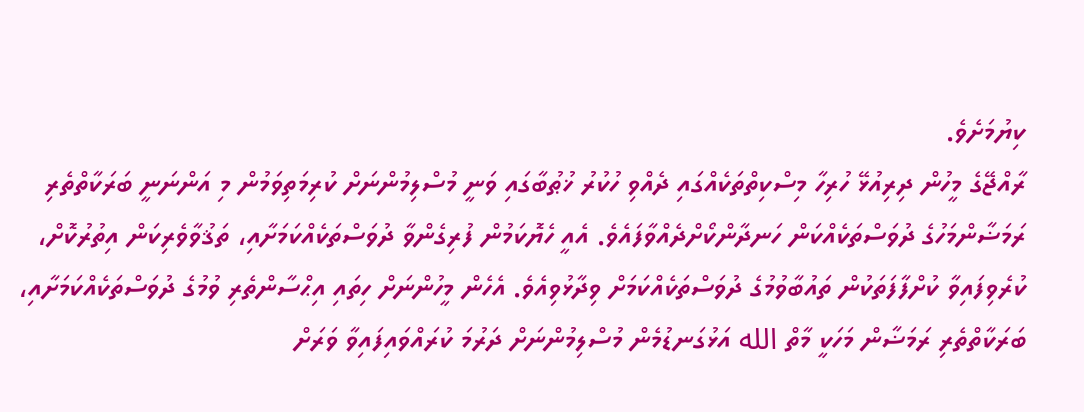ކިޔުމަށެވެ.
ރާއްޖޭގެ މީހުން ދިރިއުޅޭ ހުރިހާ މިސްކިތްތަކެއްގައި ދެއްވި ހުކުރު ޚުޠުބާގައި ވަނީ މުސްލިމުންނަށް ކުރިމަތިވަމުން މި އަންނަނީ ބަރަކާތްތެރި ރަމަޟާންމަހުގެ ދުވަސްތަކެއްކަން ހަނދާންކޯށްދެއްވާފައެވެ. އެއީ ހެޔޮކަމުން ފުރިގެންވާ ދުވަސްތަކެއްކަމަށާއި، ތަޤުވާވެރިކަން އިތުރުކޮށް، ކުރެވިފައިވާ ކުށްފާފަތަކުން ތައުބާވުމުގެ ދުވަސްތަކެއްކަމަށް ވިދާޅުވިއެވެ. އެހެން މީހުންނަށް ހިތައި އިޙްސާންތެރި ވުމުގެ ދުވަސްތަކެއްކަމަށާއި، ބަރަކާތްތެރި ރަމަޟާން މަހަކީ މާތް الله އަޅުގަނޑުމެން މުސްލިމުންނަށް ދަރުމަ ކުރައްވައިފައިވާ ވަރަށް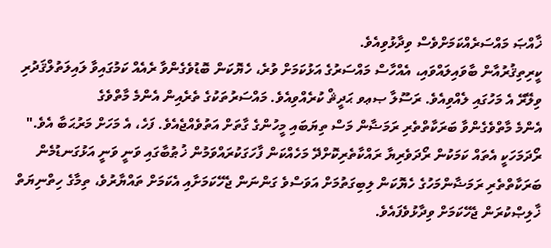ޚާއްޞަ މައްސަރެއްކަމަށްވެސް ވިދާޅުވިއެވެ.
ކީރިތިޤުރުއާން ބާވައިލައްވައި، އެއްހާސް މައްސަރުގެ އަޅުކަމަށް ވުރެ، ހެޔޮކަން ބޮޑުވެގެންވާ ރެއެއް ކަމުގައިވާ ލައިލަތުލްޤަދުރި ވިލޭރޭ އެ މަހުގައި ލެއްވިއެވެ. ރަސޫލާ ޞޢވ ޙަދީޘް ކުރެއްވިއެވެ. މައްސަރުތަކުގެ ތެރެއިން އެންމެ މާތްވެގެ
އެންމެ މާތްވެގެންވާ ބަރަކާތްތެރި ރަމަޟާން މަސް ތިޔަބައި މީހުންގެ ގާތަށް އަތުވެއްޖެއެވެ. ފަހެ، އެ މަހަށް މަރުޙަބާ އެވެ."
ރޯދަމަހަކީ އެތައް ކަމަކުން ރޯދަވެރިޔާ ރައްކާތެރިކޮށްދޭ މަހެއްކަން ފާހަގަކުރައްވަމުން ޚުޠުބާގައި ވަނީ ވަނީ އަޅުގަނޑުމެން ބަރަކާތްތެރި ރަމަޟާންމަހުގެ ހެޔޮކަން ލިބިގަތުމަށް އަވަސްވެ ގަންނަން ޖެހޭކަމަށާއި އެކަމަށް ތައްޔާރުވެ، ތިމާގެ ހިތްނިޔަތް ޚާލިޞްކުރަން ޖެހޭކަމަށް ވިދާޅުވެފައެވެ.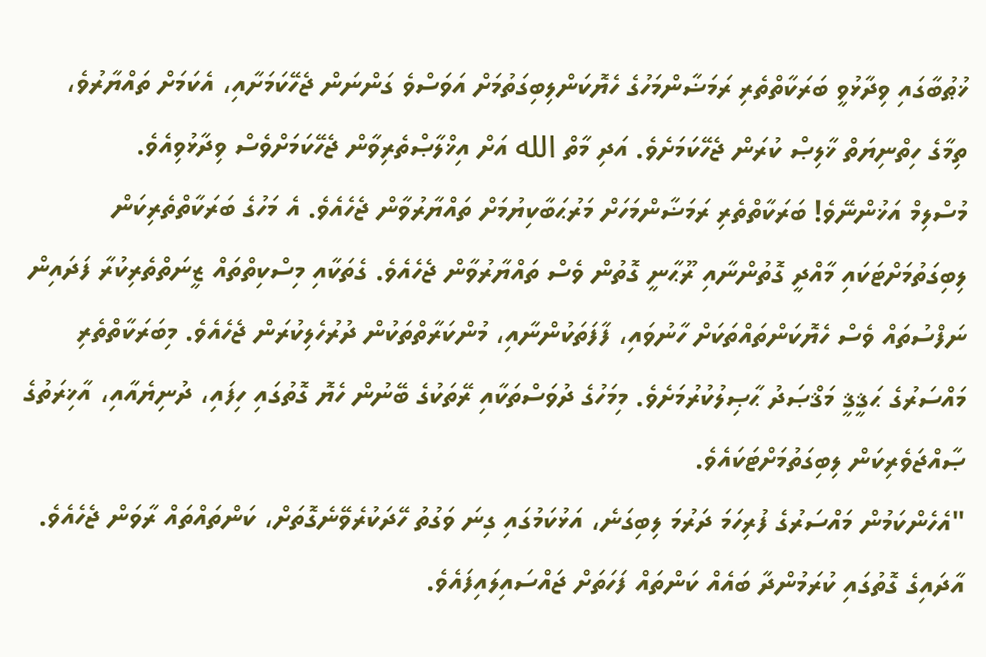ޚުޠުބާގައި ވިދާޅުވީ ބަރަކާތްތެރި ރަމަޟާންމަހުގެ ހެޔޮކަންލިބިގަތުމަށް އަވަސްވެ ގަންނަން ޖެހޭކަމަށާއި، އެކަމަށް ތައްޔާރުވެ، ތިމާގެ ހިތްނިޔަތް ޚާލިޞް ކުރަން ޖެހޭކަމަށެވެ. އަދި މާތް الله އަށް އިޚްލާޞްތެރިވާން ޖެހޭކަމަށްވެސް ވިދާޅުވިއެވެ.
މުސްލިމް އަޚުންނޭވެ! ބަރަކާތްތެރި ރަމަޟާންމަހަށް މަރުޙަބާކިޔުމަށް ތައްޔާރުވާން ޖެހެއެވެ. އެ މަހުގެ ބަރަކާތްތެރިކަން ލިބިގަތުމަށްޓަކައި މާއްދީ ގޮތުންނާއި ރޫޙާނީ ގޮތުން ވެސް ތައްޔާރުވާން ޖެހެއެވެ. ގެތަކާއި މިސްކިތްތައް ޒީނަތްތެރިކުރާ ފަދައިން ނަފްސުތައް ވެސް ހެޔޮކަންތައްތަކަށް ހާނުވައި، ފާފަތަކުންނާއި، މުންކަރާތްތަކުން ދުރުހެލިކުރަން ޖެހެއެވެ. މިބަރަކާތްތެރި މައްސަރުގެ ޙަޤީޤީ މަޤްޞަދު ޙާޞިލުކުރުމަށެވެ. މިމަހުގެ ދުވަސްތަކާއި ރޭތަކުގެ ބޭނުން ހެޔޮ ގޮތުގައި ހިފައި، ދުނިޔެއާއި، އާޚިރަތުގެ ޞާއްޖަވެރިކަން ލިބިގަތުމަށްޓަކައެވެ.
"އެހެންކަމުން މައްސަރުގެ ފުރިހަމަ ދަރުމަ ލިބިގަނެ، އަޅުކަމުގައި ގިނަ ވަގުތު ހޭދަކުރެވޭނެގޮތަށް، ކަންތައްތައް ރާވަން ޖެހެއެވެ. އާދައިގެ ގޮތުގައި ކުރަމުންދާ ބައެއް ކަންތައް ފަހަތަށް ޖައްސައިލައިފައެވެ.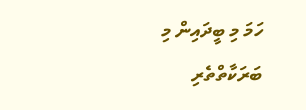ހަމަ މި ބީދައިން މި ބަރަކާތްތެރި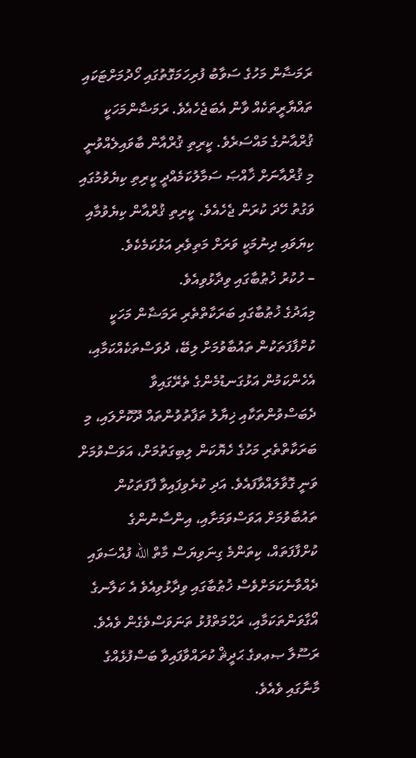ރަމަޟާން މަހުގެ ސަވާބު ފުރިހަމަގޮތުގައި ހޯދުމަށްޓަކައި ތައްޔާރީތަކެއް ވާން އެބަޖެހެއެވެ. ރަމަޟާންމަހަކީ ޤުރްއާނުގެ މައްސަރެވެ. ކީރިތި ޤުރްއާން ބާވައިލެއްވުނީ މި ޤުރްއާނަށް ޚާއްޞަ ސަމާލުކަމެއްދީ ކީރިތި ކިޔެވުމުގައި ވަގުތު ހޭދަ ކުރަން ޖެހެއެވެ. ކީރިތި ޤުރްއާން ކިޔެވުމާއި ކިޔަވައި ދިނުމަކީ ވަރަށް މަތިވެރި އަޅުކަމެކެވެ.
– ހުކުރު ޚުޠުބާގައި ވިދާޅުވިއެވެ.
މިއަދުގެ ޚުޠުބާގައި ބަރަކާތްތެރި ރަމަޟާން މަހަކީ ކުށްފާފަތަކުން ތައުބާވުމަށް ލިބޭ، ދުވަސްތަކެއްކަމާއި، އެހެންކަމުން އަޅުގަނޑުމެންގެ ތެރޭގައިވާ ދެބަސްވުންތަކާއި ޚިޔާލު ތަފާތުވުންތައް ދޫކޮށްލައި، މި ބަރަކާތްތެރި މަހުގެ ހެޔޮކަން ލިބިގަތުމަށް، އަވަސްވުމަށް ވަނީ ގޮވާލައްވާފައެވެ. އަދި ކުރެވިފައިވާ ފާފަތަކުން ތައުބާވުމަށް އަވަސްވަމަށާއި، އިންސާނުންގެ ކުށްފާފަތައް، ކިތަންމެ ގިނަވިޔަސް މާތް الله ފުއްސަވައި ދެއްވާނެކަމަށްވެސް ޚުޠުބާގައި ވިދާޅުވިއެވެ އެ ކަލާނގެ އޯގާވަންތަކަމާއި، ރަޙްމަތްފުޅު ތަނަވަސްވެގެން ވެއެވެ.
ރަސޫލާ ޞޢވގެ ޙަދީޘް ކުރައްވާފައިވާ ބަސްފުޅެއްގެ މާނާގައި ވެއެވެ.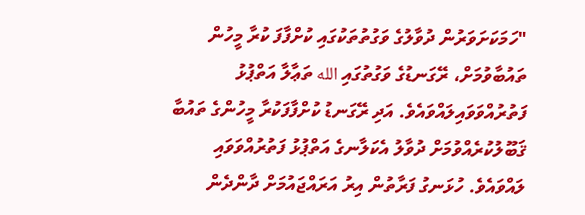"ހަމަކަށަވަރުން ދުވާލުގެ ވަގުތުތަކުގައި ކުށްފާފަ ކުރާ މީހުން ތައުބާވުމަށް، ރޭގަނޑުގެ ވަގުތުގައި الله ތަޢާލާ އަތްޕުޅު ފަތުރުއްވަވައިލައްވައެވެ. އަދި ރޭގަނޑު ކުށްފާފަކުރާ މީހުންގެ ތައުބާ ޤަބޫލުކުރެއްވުމަށް ދުވާލު އެކަލާނގެ އަތްޕުޅު ފަތުރުއްވަވައި ލައްވައެވެ. ހުޅަނގު ފަރާތުން އިރު އަރައްޖައުމަށް ދާންދެން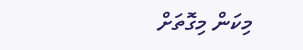މިކަން މިގޮތަށް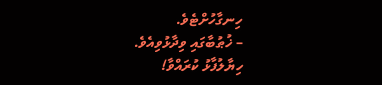ހިނގާހުށްޓެވެ.
– ޚުޠުބާގައި ވިދާޅުވިއެވެ.
ހިޔާލުފާޅު ކުރައްވާ!